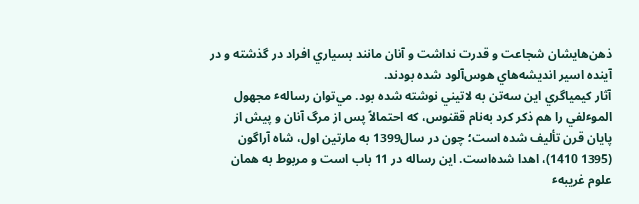ذهن‌هايشان شجاعت و قدرت نداشت و آنان مانند بسياري افراد در گذشته و در آينده اسير انديشه‌هاي هوس‌آلود شده بودند.
آثار كيمياگري اين سه‌تن به لاتيني نوشته شده بود. مي‌توان رساله‌ٴ مجهول الموٴلفي را هم ذكر كرد به‌نام ققنوس‌، كه احتمالاً پس از مرگ آنان و پيش از پايان قرن تأليف شده است‌؛ چون در سال‌1399 به مارتين اول‌، شاه آراگون (1395 1410)، اهدا شده‌است‌. اين رساله در 11 باب است‌ و مربوط به همان علوم غريبه‌ٴ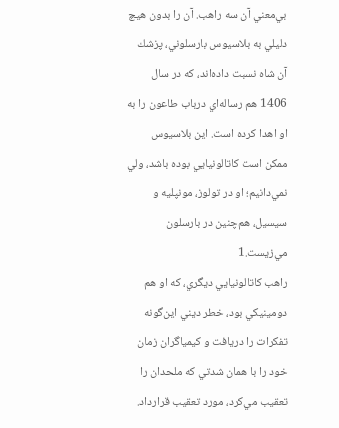بي‌معني آن سه راهب‌. آن را بدون هيچ دليلي به بلاسيوس‌ بارسلوني‌، پزشك آن شاه نسبت داده‌اند، كه در سال 1406 هم رساله‌اي درباب طاعون را به او اهدا كرده است‌. اين بلاسيوس ممكن است كاتالونيايي بوده باشد، ولي نمي‌دانيم‌؛ او در تولوز، مونپليه و سيسيل‌، هم‌چنين در بارسلون مي‌زيست‌.1
راهب كاتالونيايي ديگري‌، كه او هم دومينيكي بود، خطر ديني اين‌گونه تفكرات را دريافت و كيمياگران زمان خود را با همان شدتي كه ملحدان را تعقيب مي‌كرد، مورد تعقيب قرارداد.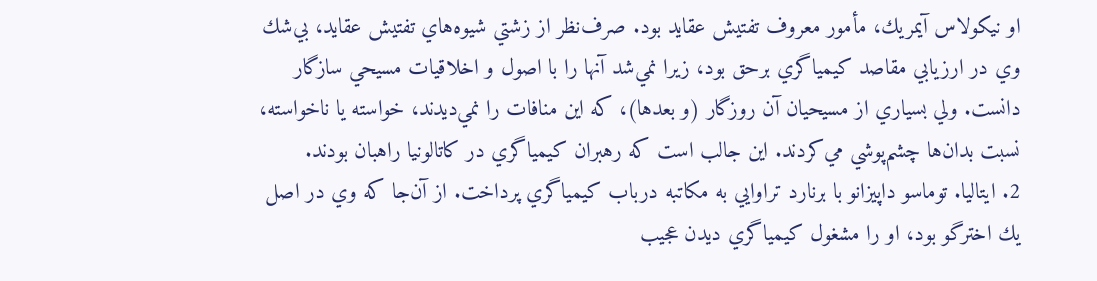او نيكولاس آيمريك‌، مأمور معروف تفتيش عقايد بود. صرف‌نظر از زشتي شيوه‌هاي تفتيش‌ عقايد، بي‌شك وي در ارزيابي مقاصد كيمياگري برحق بود، زيرا نمي‌شد آنها را با اصول و اخلاقيات مسيحي سازگار دانست‌. ولي بسياري از مسيحيان آن روزگار (و بعدها)، كه اين منافات‌ را نمي‌ديدند، خواسته يا ناخواسته‌، نسبت بدان‌ها چشم‌پوشي مي‌كردند. اين جالب است كه‌ رهبران كيمياگري در كاتالونيا راهبان بودند.
2. ايتاليا. توماسو داپيزانو با برنارد تراوايي به مكاتبه درباب كيمياگري پرداخت‌. از آن‌جا كه‌ وي در اصل يك اخترگو بود، او را مشغول كيمياگري ديدن عجيب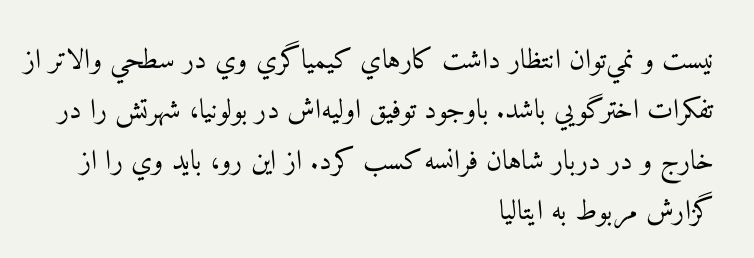نيست و نمي‌توان انتظار داشت كارهاي كيمياگري وي در سطحي والاتر از تفكرات اخترگويي باشد. باوجود توفيق‌ اوليه‌اش در بولونيا، شهرتش را در خارج و در دربار شاهان فرانسه كسب كرد. از اين رو، بايد وي‌ را از گزارش مربوط به ايتاليا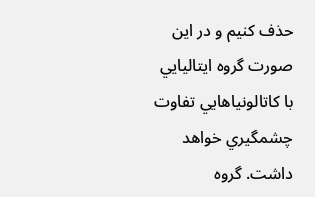حذف كنيم و در اين صورت گروه ايتاليايي با كاتالونياهايي تفاوت‌ چشمگيري خواهد داشت‌. گروه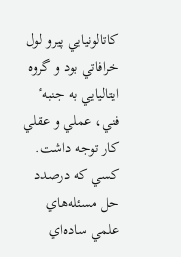كاتالونيايي پيرو لول خرافاتي بود و گروه ايتاليايي به جنبه‌ٴ فني‌، عملي و عقلي كار توجه داشت‌. كسي كه درصدد حل مسئله‌هاي علمي ساده‌اي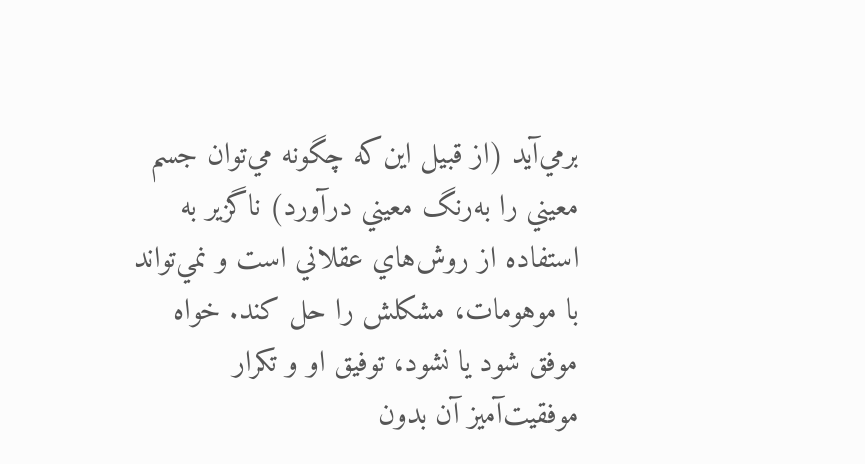برمي‌آيد (از قبيل‌ اين‌كه چگونه مي‌توان جسم معيني را به‌رنگ معيني درآورد) ناگزير به استفاده از روش‌هاي‌ عقلاني است و نمي‌تواند با موهومات‌، مشكلش را حل كند. خواه موفق شود يا نشود، توفيق او و تكرار موفقيت‌آميز آن بدون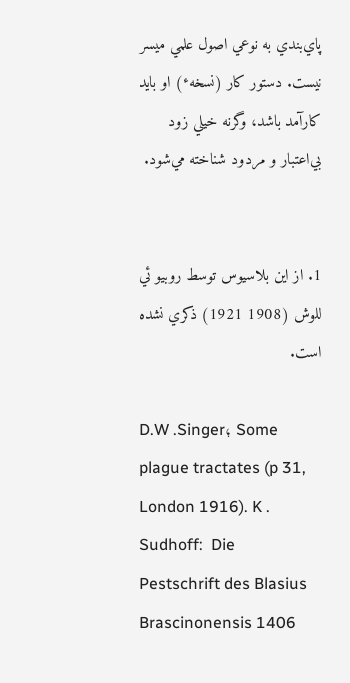پاي‌بندي به نوعي اصول علمي ميسر نيست‌. دستور كار (نسخه‌ٴ) او بايد كارآمد باشد، وگرنه خيلي زود بي‌اعتبار و مردود شناخته مي‌شود.


1. از اين بلاسيوس توسط روبيو ئي للوش (1908 1921) ذكري نشده است‌.

D.W .Singer؛ Some plague tractates (p 31, London 1916). K . Sudhoff:  Die Pestschrift des Blasius Brascinonensis 1406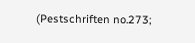(Pestschriften no.273;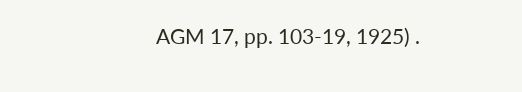AGM 17, pp. 103-19, 1925) .